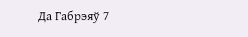Да Габрэяў 7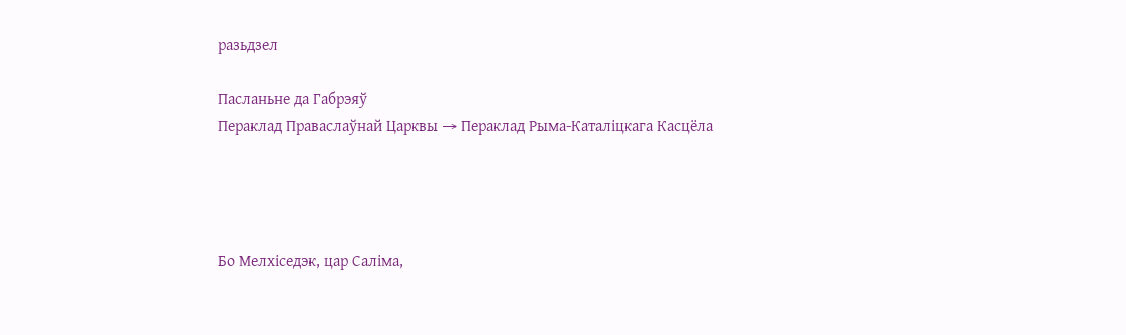разьдзел

Пасланьне да Габрэяў
Пераклад Праваслаўнай Царквы → Пераклад Рыма-Каталіцкага Касцёла




Бо Мелхіседэк, цар Саліма,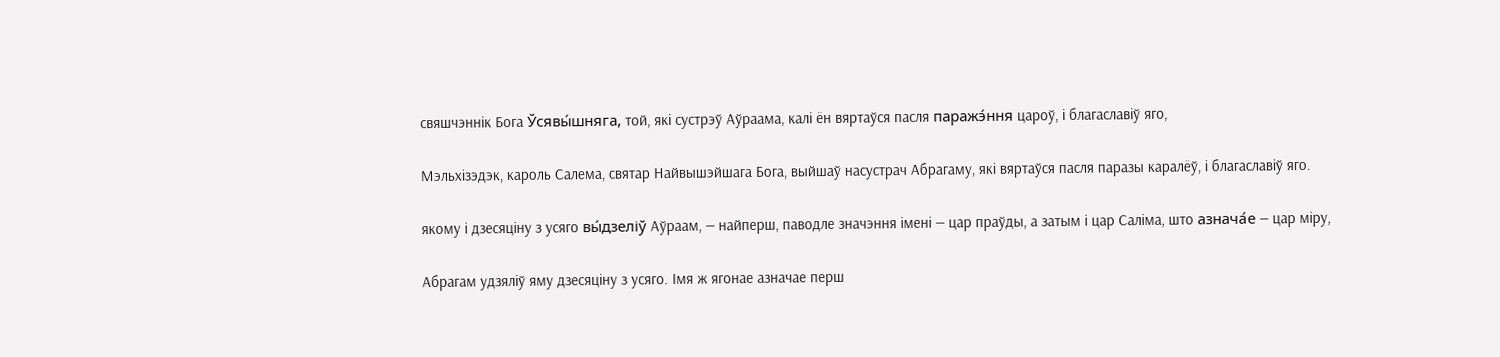свяшчэннік Бога Ўсявы́шняга, той, які сустрэў Аўраама, калі ён вяртаўся пасля паражэ́ння цароў, і благаславіў яго,

Мэльхізэдэк, кароль Салема, святар Найвышэйшага Бога, выйшаў насустрач Абрагаму, які вяртаўся пасля паразы каралёў, і благаславіў яго.

якому і дзесяціну з усяго вы́дзеліў Аўраам, — найперш, паводле значэння імені — цар праўды, а затым і цар Саліма, што азнача́е — цар міру,

Абрагам удзяліў яму дзесяціну з усяго. Імя ж ягонае азначае перш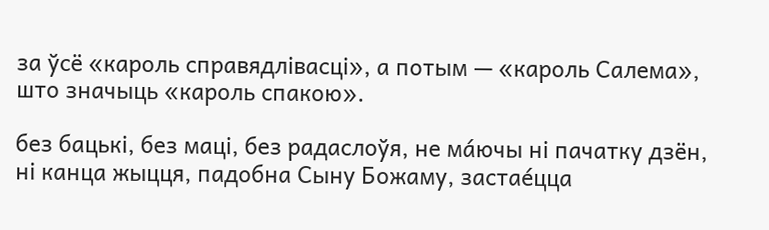за ўсё «кароль справядлівасці», а потым — «кароль Салема», што значыць «кароль спакою».

без бацькі, без маці, без радаслоўя, не ма́ючы ні пачатку дзён, ні канца жыцця, падобна Сыну Божаму, застае́цца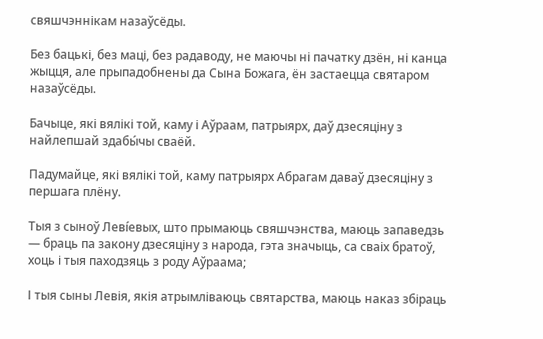свяшчэннікам назаўсёды.

Без бацькі, без маці, без радаводу, не маючы ні пачатку дзён, ні канца жыцця, але прыпадобнены да Сына Божага, ён застаецца святаром назаўсёды.

Бачыце, які вялікі той, каму і Аўраам, патрыярх, даў дзесяціну з найлепшай здабы́чы сваёй.

Падумайце, які вялікі той, каму патрыярх Абрагам даваў дзесяціну з першага плёну.

Тыя з сыноў Левíевых, што прымаюць свяшчэнства, маюць запаведзь — браць па закону дзесяціну з народа, гэта значыць, са сваіх братоў, хоць і тыя паходзяць з роду Аўраама;

І тыя сыны Левія, якія атрымліваюць святарства, маюць наказ збіраць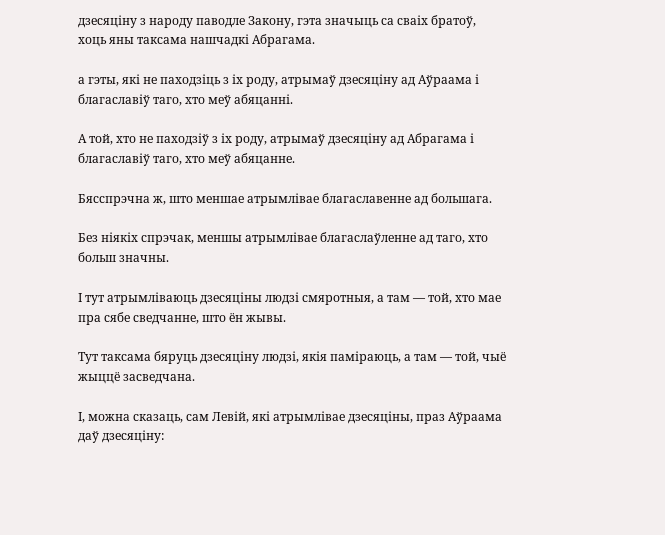дзесяціну з народу паводле Закону, гэта значыць са сваіх братоў, хоць яны таксама нашчадкі Абрагама.

а гэты, які не паходзіць з іх роду, атрымаў дзесяціну ад Аўраама і благаславіў таго, хто меў абяцанні.

А той, хто не паходзіў з іх роду, атрымаў дзесяціну ад Абрагама і благаславіў таго, хто меў абяцанне.

Бясспрэчна ж, што меншае атрымлівае благаславенне ад большага.

Без ніякіх спрэчак, меншы атрымлівае благаслаўленне ад таго, хто больш значны.

І тут атрымліваюць дзесяціны людзі смяротныя, а там — той, хто мае пра сябе сведчанне, што ён жывы.

Тут таксама бяруць дзесяціну людзі, якія паміраюць, а там — той, чыё жыццё засведчана.

І, можна сказаць, сам Левій, які атрымлівае дзесяціны, праз Аўраама даў дзесяціну: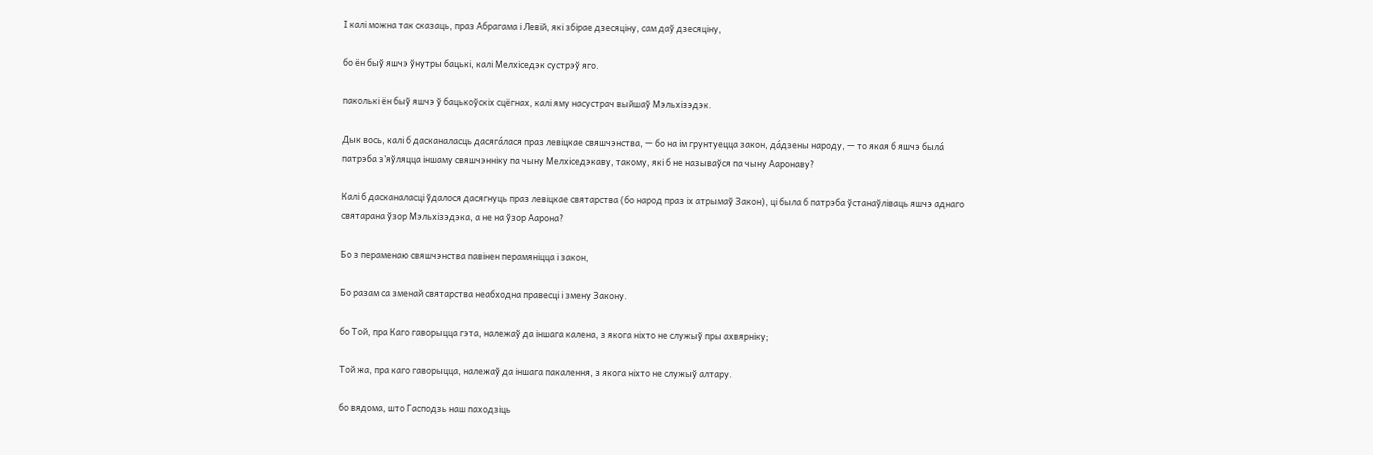І калі можна так сказаць, праз Абрагама і Левій, які збірае дзесяціну, сам даў дзесяціну,

бо ён быў яшчэ ўнутры бацькі, калі Мелхіседэк сустрэў яго.

паколькі ён быў яшчэ ў бацькоўскіх сцёгнах, калі яму насустрач выйшаў Мэльхізэдэк.

Дык вось, калі б дасканаласць дасяга́лася праз левіцкае свяшчэнства, — бо на ім грунтуецца закон, да́дзены народу, — то якая б яшчэ была́ патрэба з’яўляцца іншаму свяшчэнніку па чыну Мелхіседэкаву, такому, які б не называўся па чыну Ааронаву?

Калі б дасканаласці ўдалося дасягнуць праз левіцкае святарства (бо народ праз іх атрымаў Закон), ці была б патрэба ўстанаўліваць яшчэ аднаго святарана ўзор Мэльхізэдэка, а не на ўзор Аарона?

Бо з пераменаю свяшчэнства павінен перамяніцца і закон,

Бо разам са зменай святарства неабходна правесці і змену Закону.

бо Той, пра Каго гаворыцца гэта, належаў да іншага калена, з якога ніхто не служыў пры ахвярніку;

Той жа, пра каго гаворыцца, належаў да іншага пакалення, з якога ніхто не служыў алтару.

бо вядома, што Гасподзь наш паходзіць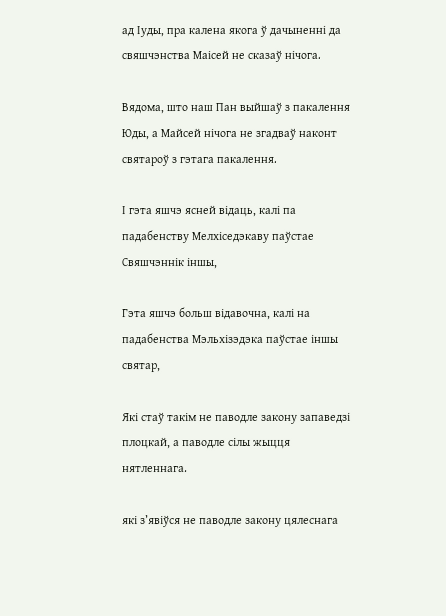ад Іуды, пра калена якога ў дачыненні да свяшчэнства Маісей не сказаў нічога.

Вядома, што наш Пан выйшаў з пакалення Юды, а Майсей нічога не згадваў наконт святароў з гэтага пакалення.

І гэта яшчэ ясней відаць, калі па падабенству Мелхіседэкаву паўстае Свяшчэннік іншы,

Гэта яшчэ больш відавочна, калі на падабенства Мэльхізэдэка паўстае іншы святар,

Які стаў такім не паводле закону запаведзі плоцкай, а паводле сілы жыцця нятленнага.

які з’явіўся не паводле закону цялеснага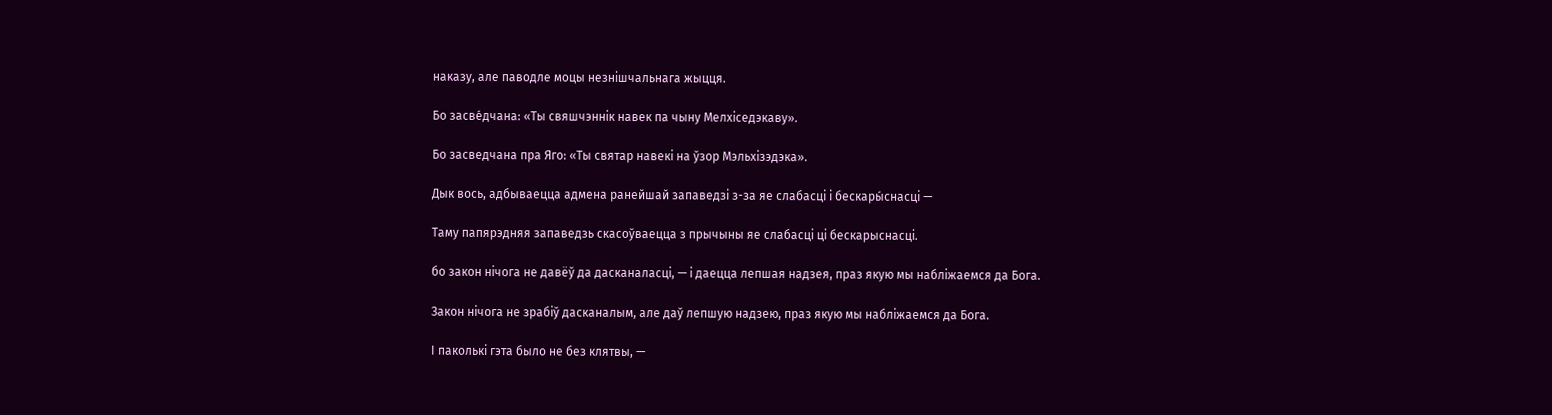наказу, але паводле моцы незнішчальнага жыцця.

Бо засве́дчана: «Ты свяшчэннік навек па чыну Мелхіседэкаву».

Бо засведчана пра Яго: «Ты святар навекі на ўзор Мэльхізэдэка».

Дык вось, адбываецца адмена ранейшай запаведзі з-за яе слабасці і бескары́снасці —

Таму папярэдняя запаведзь скасоўваецца з прычыны яе слабасці ці бескарыснасці.

бо закон нічога не давёў да дасканаласці, — і даецца лепшая надзея, праз якую мы набліжаемся да Бога.

Закон нічога не зрабіў дасканалым, але даў лепшую надзею, праз якую мы набліжаемся да Бога.

І паколькі гэта было не без клятвы, —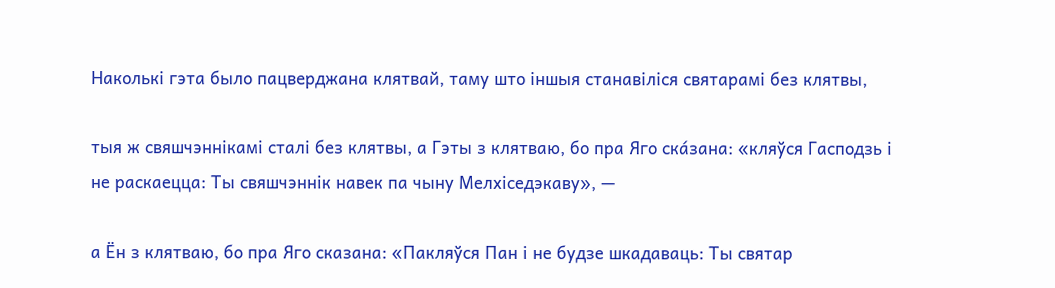Наколькі гэта было пацверджана клятвай, таму што іншыя станавіліся святарамі без клятвы,

тыя ж свяшчэннікамі сталі без клятвы, а Гэты з клятваю, бо пра Яго ска́зана: «кляўся Гасподзь і не раскаецца: Ты свяшчэннік навек па чыну Мелхіседэкаву», —

а Ён з клятваю, бо пра Яго сказана: «Пакляўся Пан і не будзе шкадаваць: Ты святар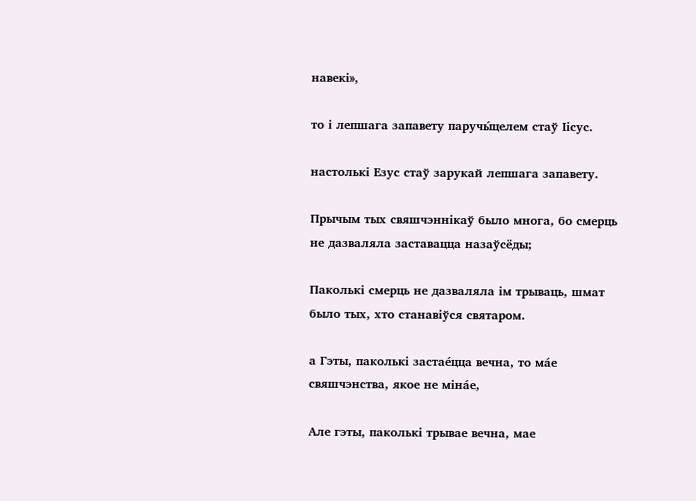навекі»,

то і лепшага запавету паручы́целем стаў Іісус.

настолькі Езус стаў зарукай лепшага запавету.

Прычым тых свяшчэннікаў было многа, бо смерць не дазваляла заставацца назаўсёды;

Паколькі смерць не дазваляла ім трываць, шмат было тых, хто станавіўся святаром.

а Гэты, паколькі застае́цца вечна, то ма́е свяшчэнства, якое не міна́е,

Але гэты, паколькі трывае вечна, мае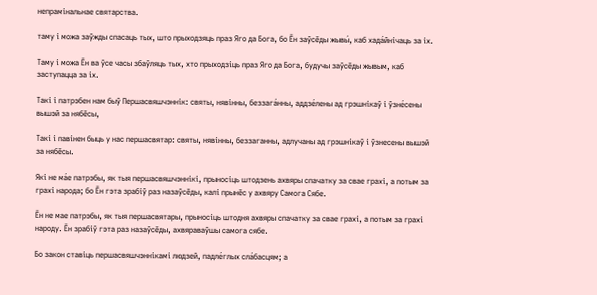непрамінальнае святарства.

таму і можа заўжды спасаць тых, што прыходзяць праз Яго да Бога, бо Ён заўсёды жывы́, каб хада́йнічаць за іх.

Таму і можа Ён ва ўсе часы збаўляць тых, хто прыходзіць праз Яго да Бога, будучы заўсёды жывым, каб заступацца за іх.

Такі і патрэбен нам быў Першасвяшчэннік: святы, нявінны, беззага́нны, аддзе́лены ад грэшнікаў і ўзне́сены вышэй за нябёсы,

Такі і павінен быць у нас першасвятар: святы, нявінны, беззаганны, адлучаны ад грэшнікаў і ўзнесены вышэй за нябёсы.

Які не ма́е патрэбы, як тыя першасвяшчэннікі, прыносіць штодзень ахвяры спачатку за свае грахі, а потым за грахі народа; бо Ён гэта зрабіў раз назаўсёды, калі прынёс у ахвяру Самога Сябе.

Ён не мае патрэбы, як тыя першасвятары, прыносіць штодня ахвяры спачатку за свае грахі, а потым за грахі народу. Ён зрабіў гэта раз назаўсёды, ахвяраваўшы самога сябе.

Бо закон ставіць першасвяшчэннікамі людзей, падле́глых сла́басцям; а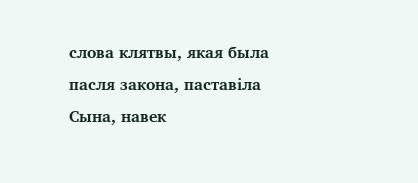слова клятвы, якая была пасля закона, паставіла Сына, навек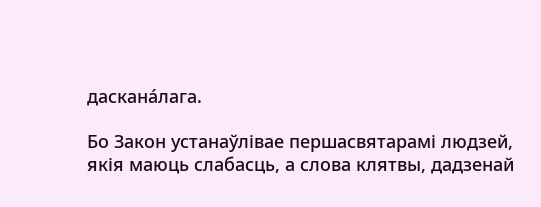даскана́лага.

Бо Закон устанаўлівае першасвятарамі людзей, якія маюць слабасць, а слова клятвы, дадзенай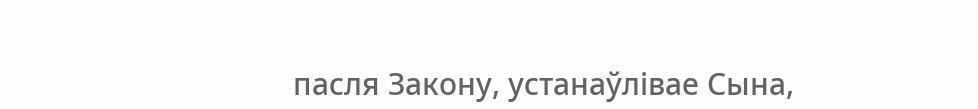пасля Закону, устанаўлівае Сына,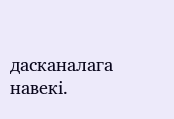дасканалага навекі.